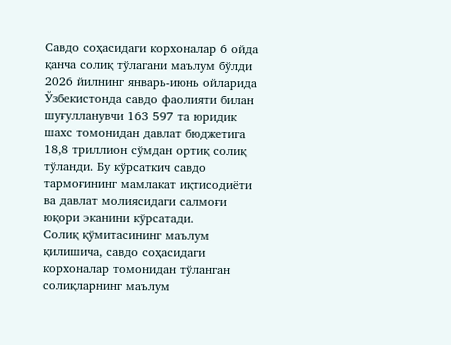Савдо соҳасидаги корхоналар 6 ойда қанча солиқ тўлагани маълум бўлди
2026 йилнинг январь-июнь ойларида Ўзбекистонда савдо фаолияти билан шуғулланувчи 163 597 та юридик шахс томонидан давлат бюджетига 18,8 триллион сўмдан ортиқ солиқ тўланди. Бу кўрсаткич савдо тармоғининг мамлакат иқтисодиёти ва давлат молиясидаги салмоғи юқори эканини кўрсатади.
Солиқ қўмитасининг маълум қилишича, савдо соҳасидаги корхоналар томонидан тўланган солиқларнинг маълум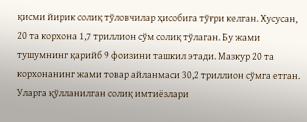қисми йирик солиқ тўловчилар ҳисобига тўғри келган. Хусусан, 20 та корхона 1,7 триллион сўм солиқ тўлаган. Бу жами тушумнинг қарийб 9 фоизини ташкил этади. Мазкур 20 та корхонанинг жами товар айланмаси 30,2 триллион сўмга етган. Уларга қўлланилган солиқ имтиёзлари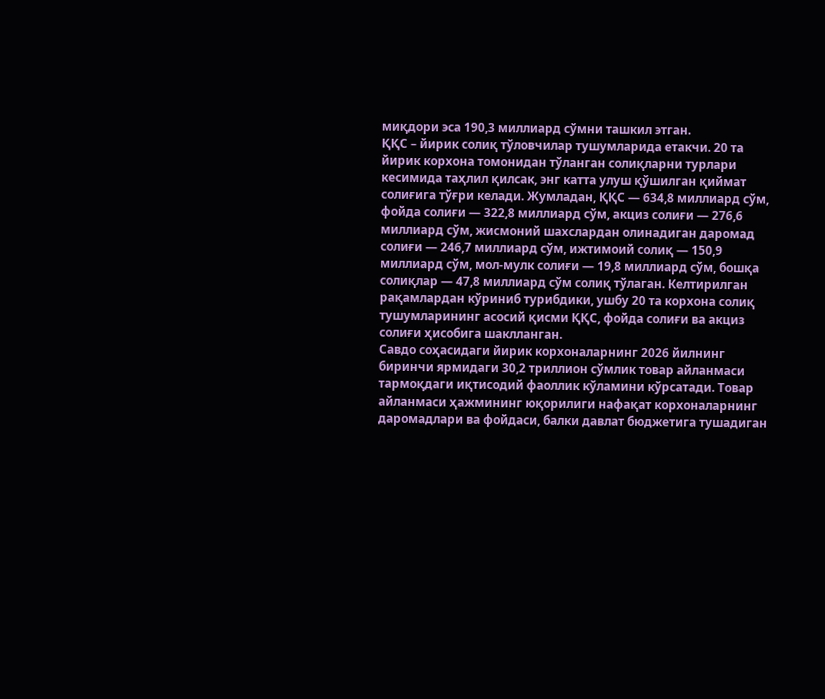миқдори эса 190,3 миллиард сўмни ташкил этган.
ҚҚС – йирик солиқ тўловчилар тушумларида етакчи. 20 та йирик корхона томонидан тўланган солиқларни турлари кесимида таҳлил қилсак, энг катта улуш қўшилган қиймат солиғига тўғри келади. Жумладан, ҚҚС — 634,8 миллиард сўм, фойда солиғи — 322,8 миллиард сўм, акциз солиғи — 276,6 миллиард сўм, жисмоний шахслардан олинадиган даромад солиғи — 246,7 миллиард сўм, ижтимоий солиқ — 150,9 миллиард сўм, мол-мулк солиғи — 19,8 миллиард сўм, бошқа солиқлар — 47,8 миллиард сўм солиқ тўлаган. Келтирилган рақамлардан кўриниб турибдики, ушбу 20 та корхона солиқ тушумларининг асосий қисми ҚҚС, фойда солиғи ва акциз солиғи ҳисобига шаклланган.
Савдо соҳасидаги йирик корхоналарнинг 2026 йилнинг биринчи ярмидаги 30,2 триллион сўмлик товар айланмаси тармоқдаги иқтисодий фаоллик кўламини кўрсатади. Товар айланмаси ҳажмининг юқорилиги нафақат корхоналарнинг даромадлари ва фойдаси, балки давлат бюджетига тушадиган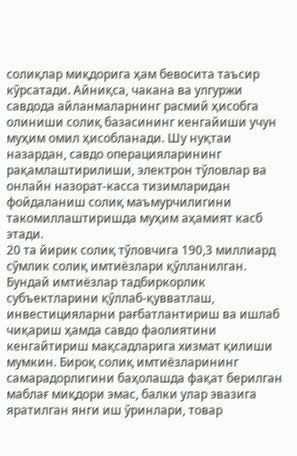солиқлар миқдорига ҳам бевосита таъсир кўрсатади. Айниқса, чакана ва улгуржи савдода айланмаларнинг расмий ҳисобга олиниши солиқ базасининг кенгайиши учун муҳим омил ҳисобланади. Шу нуқтаи назардан, савдо операцияларининг рақамлаштирилиши, электрон тўловлар ва онлайн назорат-касса тизимларидан фойдаланиш солиқ маъмурчилигини такомиллаштиришда муҳим аҳамият касб этади.
20 та йирик солиқ тўловчига 190,3 миллиард сўмлик солиқ имтиёзлари қўлланилган. Бундай имтиёзлар тадбиркорлик субъектларини қўллаб-қувватлаш, инвестицияларни рағбатлантириш ва ишлаб чиқариш ҳамда савдо фаолиятини кенгайтириш мақсадларига хизмат қилиши мумкин. Бироқ солиқ имтиёзларининг самарадорлигини баҳолашда фақат берилган маблағ миқдори эмас, балки улар эвазига яратилган янги иш ўринлари, товар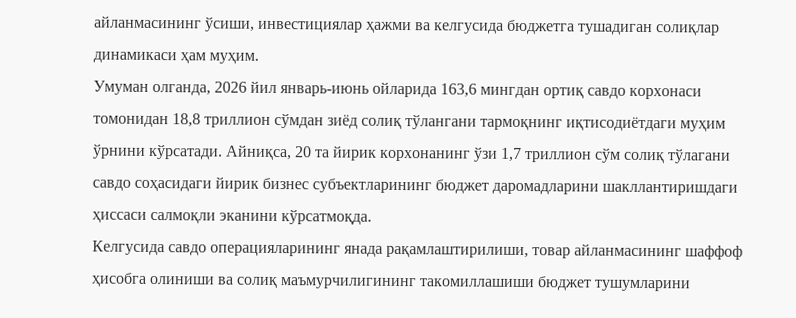айланмасининг ўсиши, инвестициялар ҳажми ва келгусида бюджетга тушадиган солиқлар динамикаси ҳам муҳим.
Умуман олганда, 2026 йил январь-июнь ойларида 163,6 мингдан ортиқ савдо корхонаси томонидан 18,8 триллион сўмдан зиёд солиқ тўлангани тармоқнинг иқтисодиётдаги муҳим ўрнини кўрсатади. Айниқса, 20 та йирик корхонанинг ўзи 1,7 триллион сўм солиқ тўлагани савдо соҳасидаги йирик бизнес субъектларининг бюджет даромадларини шакллантиришдаги ҳиссаси салмоқли эканини кўрсатмоқда.
Келгусида савдо операцияларининг янада рақамлаштирилиши, товар айланмасининг шаффоф ҳисобга олиниши ва солиқ маъмурчилигининг такомиллашиши бюджет тушумларини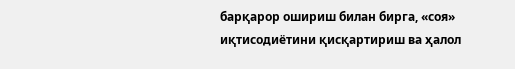барқарор ошириш билан бирга, «соя» иқтисодиётини қисқартириш ва ҳалол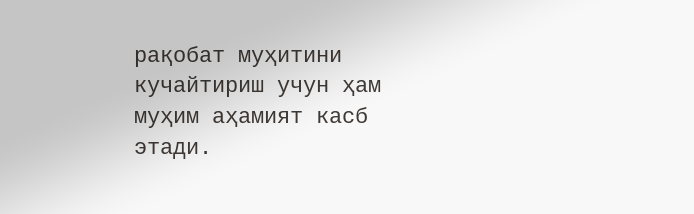рақобат муҳитини кучайтириш учун ҳам муҳим аҳамият касб этади.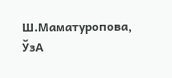Ш.Маматуропова, ЎзА